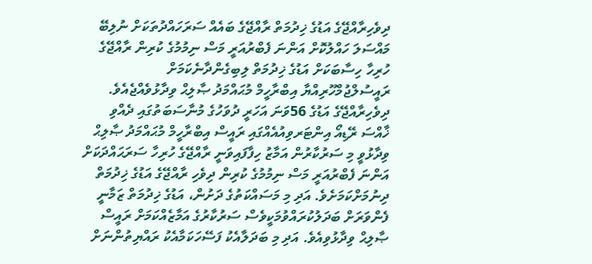ދިވެހިރާއްޖޭގެ އަޑުގެ ޚިދުމަތް ރާއްޖޭގެ ބައެއް ސަރަހައްދުތަކަށް ނުލިބޭ މައްސަލަ ހައްލުކޮށް އަންނަ ފެބްރުއަރީ މަސް ނިމުމުގެ ކުރިން ރާއްޖޭގެ ހުރިހާ ހިސާބަކަށް އަޑުގެ ޚިދުމަތް ލިބިގެންދާނެކަމަށް ރައީސުލްޖުމްހޫރިއްޔާ އިބްރާހީމް މުޙައްމަދު ޞާލިޙް ވިދާޅުވެއްޖެއެވެ.
ދިވެހިރާއްޖޭގެ އަޑުގެ 56ވަނަ އަހަރީ ދުވަހުގެ މުނާސަބަތުގައި ދެއްވި ޚާއްސަ ރޭޑިއޯ އިންޓަރވިއުއެއްގައި ރައީސް އިބްރާހީމް މުޙައްމަދު ޞާލިޙް ވިދާޅުވީ މި ސަރުކާރުން އަމާޒު ހިފާފައިވަނީ ރާއްޖޭގެ ހުރިހާ ސަރަޙައްދަކަށް އަންނަ ފެބްރުއަރީ މަސް ނިމުމުގެ ކުރިން ދިވެހި ރާއްޖޭގެ އަޑުގެ ޚިދުމަތް ދިނުމަށްކަމަށެވެ. އަދި މި މަސައްކަތުގެ ދަށުން، އަޑުގެ ޚިދުމަތް ޒަމާނީ ފެންވަރަށް ބަދަލުކުރައްވުމަކީވެސް ސަރުކާރުގެ އަމާޒެއްކަމަށް ރައީސް ޞާލިޙް ވިދާޅުވިއެވެ. އަދި މި ބަދަލާއެކު ފަސޭހަކަމާއެކު ރައްޔިތުންނަށް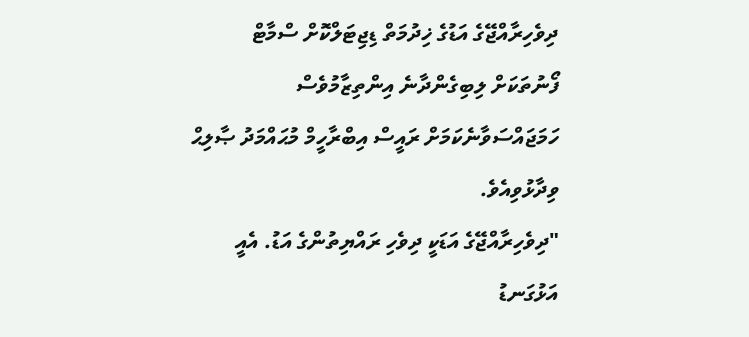ދިވެހިރާއްޖޭގެ އަޑުގެ ޚިދުމަތް ޑިޖިޓަލްކޮށް ސްމާޓް ފޯނުތަކަށް ލިބިގެންދާނެ އިންތިޒާމުވެސް ހަމަޖައްސަވާނެކަމަށް ރައީސް އިބްރާހީމް މުޙައްމަދު ޞާލިޙް ވިދާޅުވިއެވެ.
"ދިވެހިރާއްޖޭގެ އަޑަކީ ދިވެހި ރައްޔިތުންގެ އަޑު. އެއީ އަޅުގަނޑު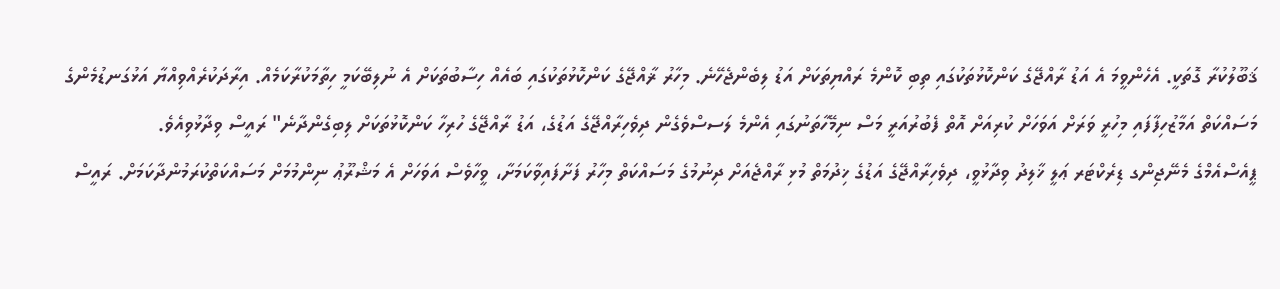ޤަބޫލުކުރާ ގޮތަކީ. އެހެންވީމަ އެ އަޑު ރާއްޖޭގެ ކަންކޮޅުތަކުގައި ތިބި ކޮންމެ ރައްޔިތަކަށް އަޑު ލިބެންޖެހޭނެ. މިހާރު ޜާއްޖޭގެ ކަންކޮޅުތަކުގައި ބައެއް ހިސާބުތަކަށް އެ ނުލިބޭކަމީ ހިތާމަކުރާކަމެއް. އިރާދަކުރެއްވިއްޔާ އަޅުގަނޑުމެންގެ މަސައްކަތް އަމާޒުހިފާފައި މިހުރީ ވަރަށް އަވަހަށް ކުރިއަށް އޮތް ފެބުރުއަރީ މަސް ނިމޭހާތަނުގައި އެންމެ ލަސސްވެގެން ދިވެހިރާއްޖޭގެ އަޑުގެ، އަޑު ރާއްޖޭގެ ހުރިހާ ކަންކޮޅުތަކަށް ލިބިގެންދާނެ" ރައީސް ވިދާޅުވިއެވެ.
ޕީއެސްއެމްގެ މެނޭޖިންގ ޑިރެކްޓަރ ޢަލީ ޚާލިދު ވިދާޅުވީ، ދިވެހިރާއްޖޭގެ އަޑުގެ ޚިދުމަތް މުޅި ރާއްޖެއަށް ދިނުމުގެ މަސައްކަތް މިހާރު ފަށާފައިވާކަމަށާ، ވީހާވެސް އަވަހަށް އެ މަޝްރޫޢު ނިންމުމަށް މަސައްކަތްކުރަމުންދާކަމަށް. ރައީސް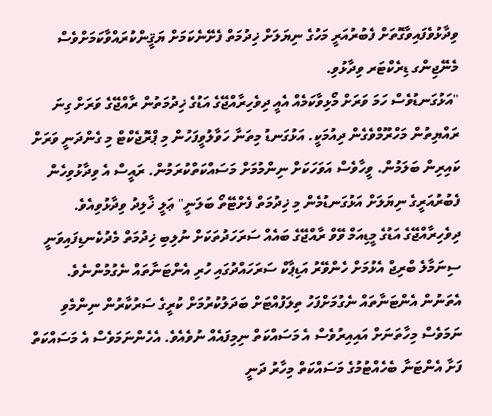ވިދާޅުވެފައިވާގޮތަށް ފެބުރުއަރީ މަހުގެ ނިޔަލަށް ޚިދުމަތް ފެށޭނެކަމަށް ޔަޤީންކުރައްވާކަމަށްވެސް މެނޭޖިންގ ޑިރެކްޓަރ ވިދާޅުވި.
"އަޅުގަނޑުވެސް ހަމަ ވަރަށް މޯޅިވާކަމެއް އެއީ ދިވެހިރާއްޖޭގެ އަޑުގެ ޚިދުމަތުން ރާއްޖޭގެ ވަރަށް ގިނަ ރައްޔިތުން މަހްރޫމްވެގެން ދިއުމަކީ. އަޅުގަނޑު މިތަނާ ހަވާލުވީފަހުން މި ޕްރޮޖެކްޓް މި ގެންދަނީ ވަރަށް ކައިރިން ބަލަމުން. ވީހާވެސް އަވަހަކަށް ނިންމުމަށް މަސައްކަތްކުރަމުން. ރައީސް އެ ވިދާޅުވިހެން ފެބުރުއަރީގެ ނިޔަލަށް އަޅުގަނޑުމެން މި ޚިދުމަތް ފެށްޓޭތޯ ބަލަނީ" ޢަލީ ޚާލިދު ވިދާޅުވިއެވެ.
ދިވެހިރާއްޖޭގެ އަޑުގެ މީޑިއަމް ވޭވް ރާއްޖޭގެ ބައެއް ސަރަހަދުތަކަށް ނުލިބި ޚިދުމަތް މެދުކެނޑިފައިވަނީ ސިނަމާލެ ބްރިޖް އެޅުމަށް ހެންވޭރު އަޑިޕާކް ސަރަހައްދުގައި ހުރި އެންޓަނާތައް ނެގުމުންނެވެ. އެތަނުން އެންޓަނާތައް ނެގުމަށްފަހު ތިލަފުއްޓަށް ބަދަލުކުރުމަށް ކުރީގެ ސަރުކާރުން ނިންމެވި ނަމަވެސް މިހާތަނަށް އައިއިރުވެސް އެ މަސައްކަތް ނިމިފައެއް ނުވެއެވެ. އެހެންނަމަވެސް އެ މަސައްކަތް ފަށާ އެންޓަނާ ބެހެއްޓުމުގެ މަސައްކަތް މިހާރު ދަނީ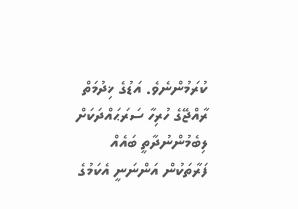ކުރަމުންނެވެ. އަޑުގެ ޚިދުމަތް ރާއްޖޭގެ ހުރިހާ ސަރަޙައްދަކަށް ލިބެމުންނުދާތީ ބައެއް ފަރާތަކުން އަންނަނީ އެކަމުގެ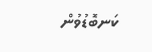ކަނބޮޑުވުން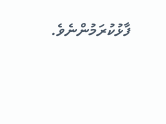ފާޅުކުރަމުންނެވެ.